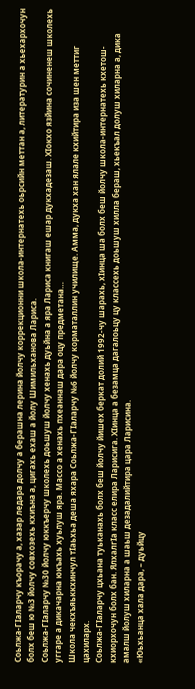Соьлжа-ГIаларчу къорачу а, хазар ледара долчу а берашна лерина йолчу коррекционни школа-интернатехь оьрсийн меттан а, литературин а хьехархочун болх беш ю №3 йолчу совхозехь кхиъна а, цигахь ехаш а йолу Шимильханова Лариса.
Соьлжа-ГIаларчу №30 йолчу юккъерчу школехь доьшуш йолчу хенахь дуьйна а яра Лариса книгаш ешар дукхадезаш. ХIокхо язйина сочиненеш школехь уггаре а дикачарна юкъахь хуьлуш яра. Массо а хенахь пхеаннаш дара оцу предметана…
Школа чекхъяьккхинчул тIаьхьа деша яхара Соьлжа-ГIаларчу №6 йолчу корматаллин училище. Амма, дукха хан ялале кхийтира иза шен меттиг цахиларх.
Соьлжа-ГIаларчу цхьана туьканахь болх беш йолчу йишех беркат долий 1992-чу шарахь, хIинца ша болх беш йолчу школа-интернатехь кхетош-кхиорхочун болх бан. ЯлхалгIа класс елира Ларисига. ХIинца а безамца дагалоьцу цу классехь доьшуш хилла бераш, хьекъал долуш хиларна а, дика амалш йолуш хиларна а шаьш дезадалийтира цара Ларисина.
«Юьхьанца хала дара, – дуьйцу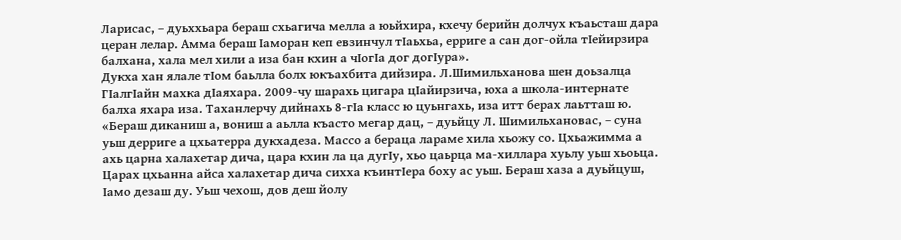Ларисас, – дуьххьара бераш схьагича мелла а юьйхира, кхечу берийн долчух къаьсташ дара церан лелар. Амма бераш Iаморан кеп евзинчул тIаьхьа, ерриге а сан дог-ойла тIейирзира балхана, хала мел хили а иза бан кхин а чIогIа дог догIура».
Дукха хан ялале тIом баьлла болх юкъахбита дийзира. Л.Шимильханова шен доьзалца ГIалгIайн махка дIаяхара. 2009-чу шарахь цигара цIайирзича, юха а школа-интернате балха яхара иза. Таханлерчу дийнахь 8-гIа класс ю цуьнгахь, иза итт берах лаьтташ ю.
«Бераш диканиш а, вониш а аьлла къасто мегар дац, – дуьйцу Л. Шимильхановас, – суна уьш дерриге а цхьатерра дукхадеза. Массо а бераца лараме хила хьожу со. Цхьажимма а ахь царна халахетар дича, цара кхин ла ца дугIу, хьо цаьрца ма-хиллара хуьлу уьш хьоьца. Царах цхьанна айса халахетар дича сихха къинтIера боху ас уьш. Бераш хаза а дуьйцуш, Iамо дезаш ду. Уьш чехош, дов деш йолу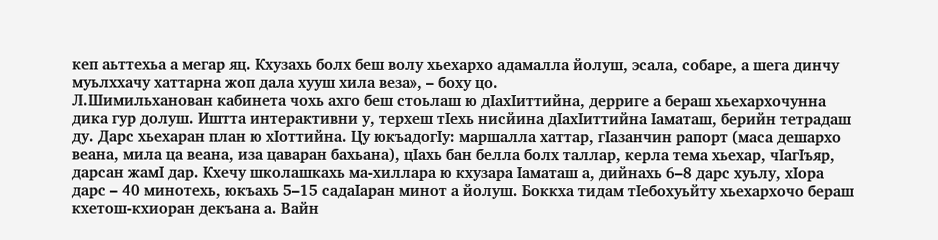кеп аьттехьа а мегар яц. Кхузахь болх беш волу хьехархо адамалла йолуш, эсала, собаре, а шега динчу муьлххачу хаттарна жоп дала хууш хила веза», – боху цо.
Л.Шимильханован кабинета чохь ахго беш стоьлаш ю дIахIиттийна, дерриге а бераш хьехархочунна дика гур долуш. Иштта интерактивни у, терхеш тIехь нисйина дIахIиттийна Iаматаш, берийн тетрадаш ду. Дарс хьехаран план ю хIоттийна. Цу юкъадогIу: маршалла хаттар, гIазанчин рапорт (маса дешархо веана, мила ца веана, иза цаваран бахьана), цIахь бан белла болх таллар, керла тема хьехар, чIагIъяр, дарсан жамI дар. Кхечу школашкахь ма-хиллара ю кхузара Iаматаш а, дийнахь 6–8 дарс хуьлу, хIора дарс – 40 минотехь, юкъахь 5–15 садаIаран минот а йолуш. Боккха тидам тIебохуьйту хьехархочо бераш кхетош-кхиоран декъана а. Вайн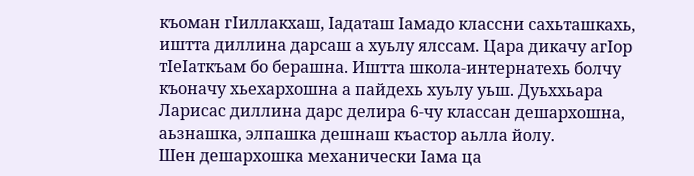къоман гIиллакхаш, Iадаташ Iамадо классни сахьташкахь, иштта диллина дарсаш а хуьлу ялссам. Цара дикачу агIор тIеIаткъам бо берашна. Иштта школа-интернатехь болчу къоначу хьехархошна а пайдехь хуьлу уьш. Дуьххьара Ларисас диллина дарс делира 6-чу классан дешархошна, аьзнашка, элпашка дешнаш къастор аьлла йолу.
Шен дешархошка механически Iама ца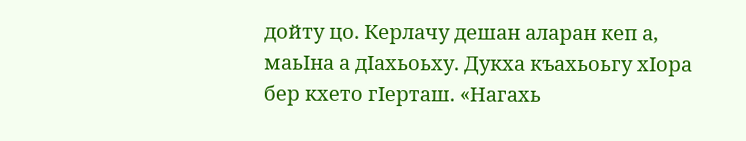дойту цо. Керлачу дешан аларан кеп а, маьIна а дIахьоьху. Дукха къахьоьгу хIора бер кхето гIерташ. «Нагахь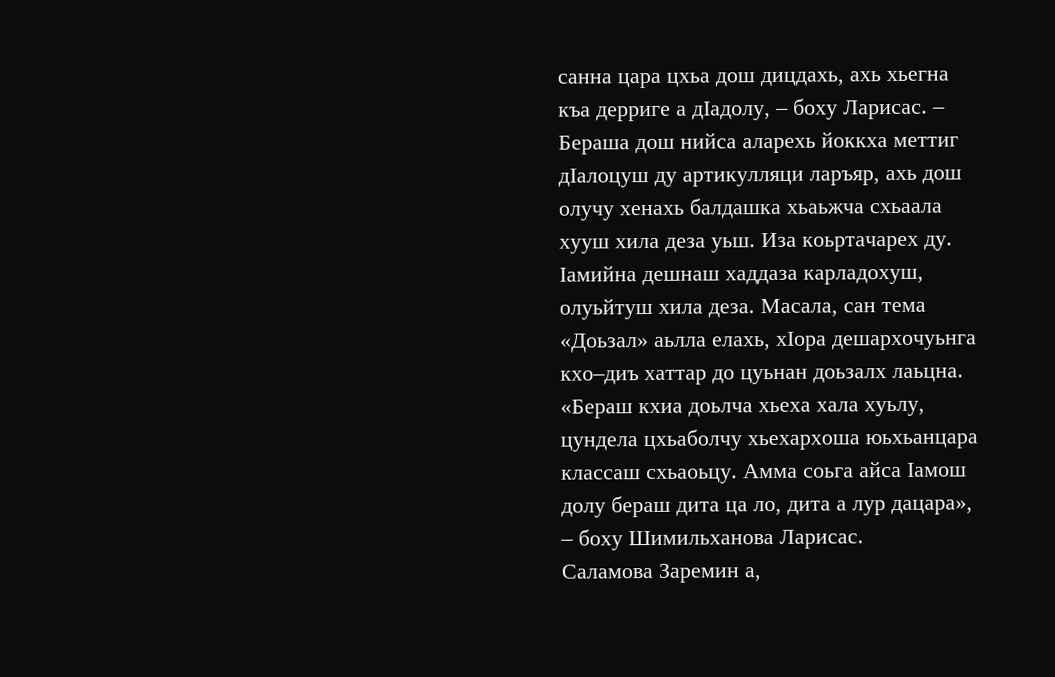санна цара цхьа дош дицдахь, ахь хьегна къа дерриге а дIадолу, – боху Ларисас. – Бераша дош нийса аларехь йоккха меттиг дIалоцуш ду артикулляци ларъяр, ахь дош олучу хенахь балдашка хьаьжча схьаала хууш хила деза уьш. Иза коьртачарех ду. Iамийна дешнаш хаддаза карладохуш, олуьйтуш хила деза. Масала, сан тема «Доьзал» аьлла елахь, хIора дешархочуьнга кхо–диъ хаттар до цуьнан доьзалх лаьцна.
«Бераш кхиа доьлча хьеха хала хуьлу, цундела цхьаболчу хьехархоша юьхьанцара классаш схьаоьцу. Амма соьга айса Iамош долу бераш дита ца ло, дита а лур дацара», – боху Шимильханова Ларисас.
Саламова Заремин а,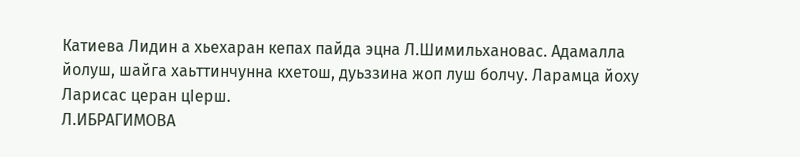Катиева Лидин а хьехаран кепах пайда эцна Л.Шимильхановас. Адамалла йолуш, шайга хаьттинчунна кхетош, дуьззина жоп луш болчу. Ларамца йоху Ларисас церан цIерш.
Л.ИБРАГИМОВА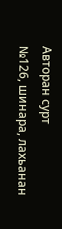Авторан сурт
№126, шинара, лахьанан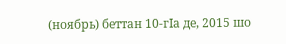(ноябрь) беттан 10-гIа де, 2015 шо